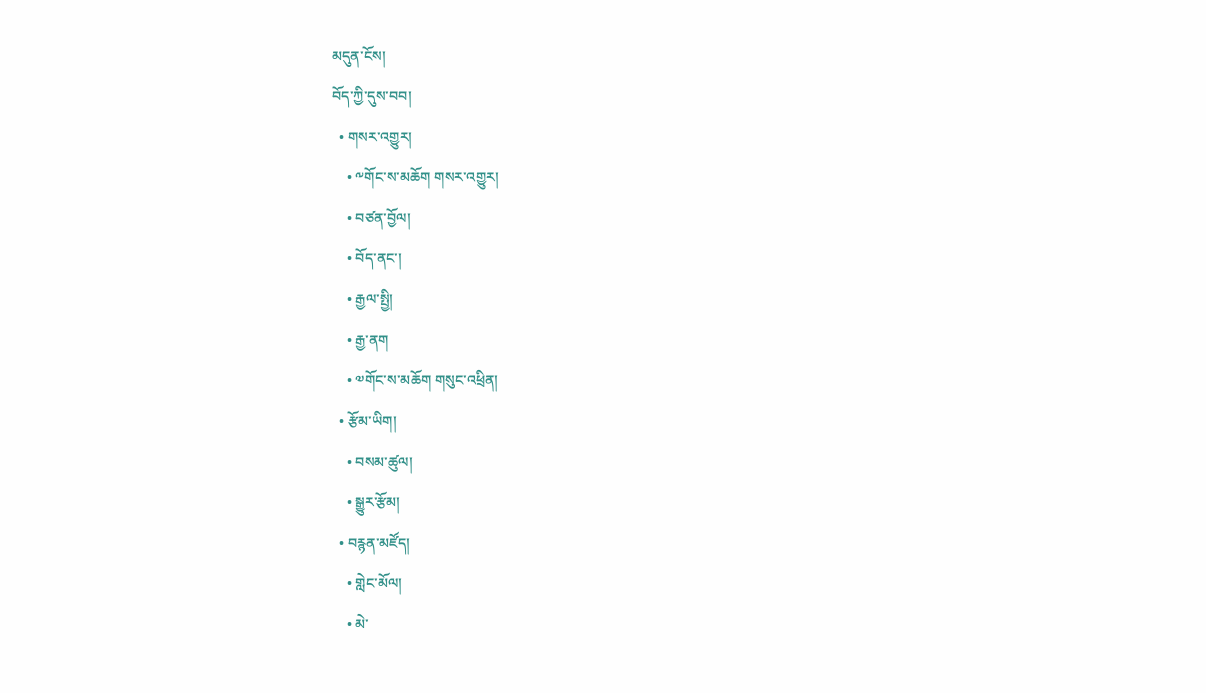མདུན་ངོས།
བོད་ཀྱི་དུས་བབ།
  • གསར་འགྱུར།
    • ༸གོང་ས་མཆོག གསར་འགྱུར།
    • བཙན་བྱོལ།
    • བོད་ནང་།
    • རྒྱལ་སྤྱི།
    • རྒྱ་ནག
    • ༧གོང་ས་མཆོག གསུང་འཕྲིན།
  • རྩོམ་ཡིག།
    • བསམ་ཚུལ།
    • སྒྱུར་རྩོམ།
  • བརྙན་མཛོད།
    • གླེང་མོལ།
    • མེ་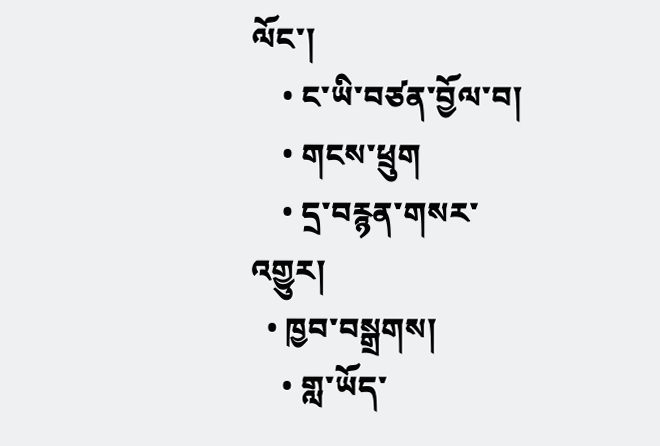ལོང་།
    • ང་ཡི་བཙན་བྱོལ་བ།
    • གངས་ཕྲུག
    • དྲ་བརྙན་གསར་འགྱུར།
  • ཁྱབ་བསྒྲགས།
    • གླ་ཡོད་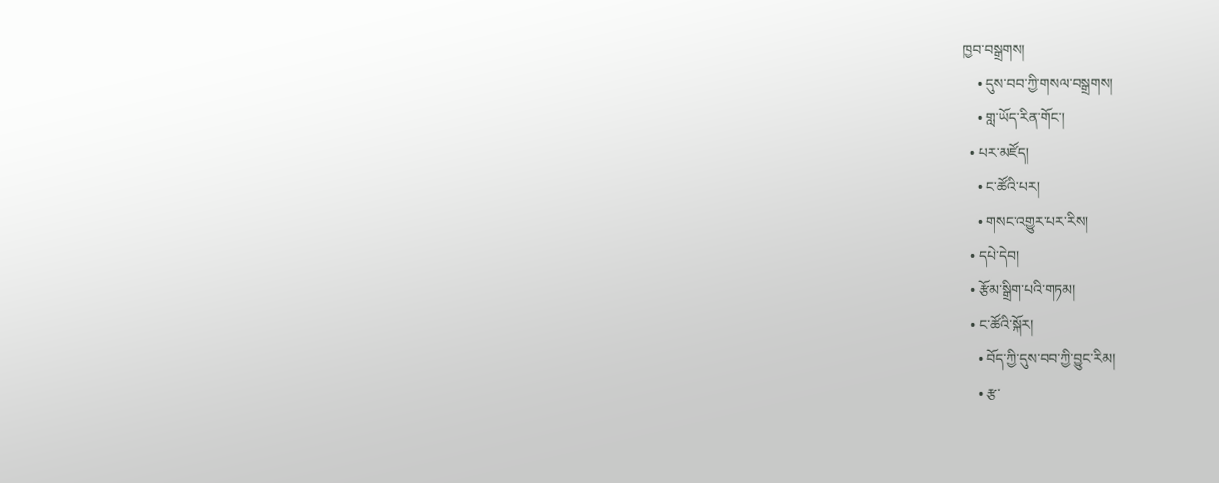ཁྱབ་བསྒྲགས།
    • དུས་བབ་ཀྱི་གསལ་བསྒྲགས།
    • གླ་ཡོད་རིན་གོང་།
  • པར་མཛོད།
    • ང་ཚོའི་པར།
    • གསང་འགྱུར་པར་རིས།
  • དཔེ་དེབ།
  • རྩོམ་སྒྲིག་པའི་གཏམ།
  • ང་ཚོའི་སྐོར།
    • བོད་ཀྱི་དུས་བབ་ཀྱི་བྱུང་རིམ།
    • རྩ་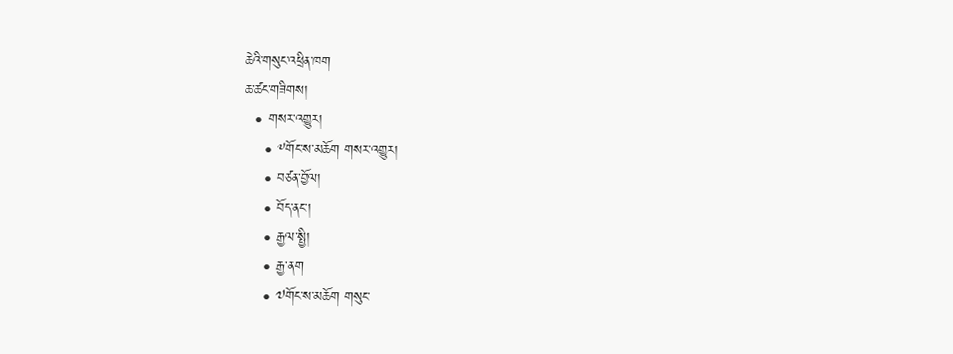ཆེའི་གསུང་འཕྲིན་ཁག
ཆ་ཚང་གཟིགས།
  • གསར་འགྱུར།
    • ༸གོང་ས་མཆོག གསར་འགྱུར།
    • བཙན་བྱོལ།
    • བོད་ནང་།
    • རྒྱལ་སྤྱི།
    • རྒྱ་ནག
    • ༧གོང་ས་མཆོག གསུང་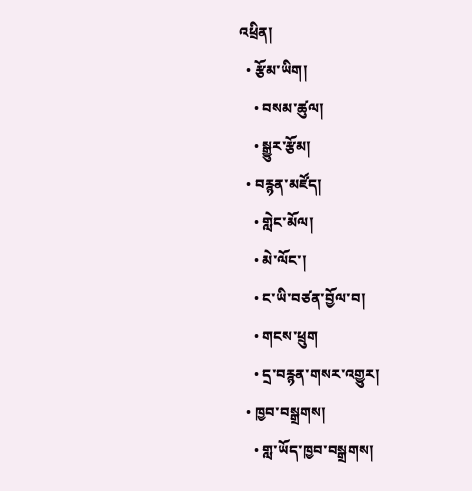འཕྲིན།
  • རྩོམ་ཡིག།
    • བསམ་ཚུལ།
    • སྒྱུར་རྩོམ།
  • བརྙན་མཛོད།
    • གླེང་མོལ།
    • མེ་ལོང་།
    • ང་ཡི་བཙན་བྱོལ་བ།
    • གངས་ཕྲུག
    • དྲ་བརྙན་གསར་འགྱུར།
  • ཁྱབ་བསྒྲགས།
    • གླ་ཡོད་ཁྱབ་བསྒྲགས།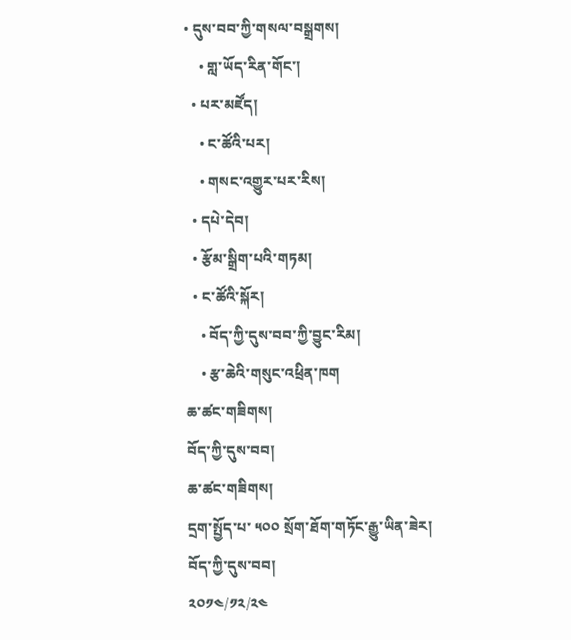• དུས་བབ་ཀྱི་གསལ་བསྒྲགས།
    • གླ་ཡོད་རིན་གོང་།
  • པར་མཛོད།
    • ང་ཚོའི་པར།
    • གསང་འགྱུར་པར་རིས།
  • དཔེ་དེབ།
  • རྩོམ་སྒྲིག་པའི་གཏམ།
  • ང་ཚོའི་སྐོར།
    • བོད་ཀྱི་དུས་བབ་ཀྱི་བྱུང་རིམ།
    • རྩ་ཆེའི་གསུང་འཕྲིན་ཁག
ཆ་ཚང་གཟིགས།
བོད་ཀྱི་དུས་བབ།
ཆ་ཚང་གཟིགས།
དྲག་སྤྱོད་པ་ ༥༠༠ སྲོག་ཐོག་གཏོང་རྒྱུ་ཡིན་ཟེར།
བོད་ཀྱི་དུས་བབ།
༢༠༡༤/༡༢/༢༤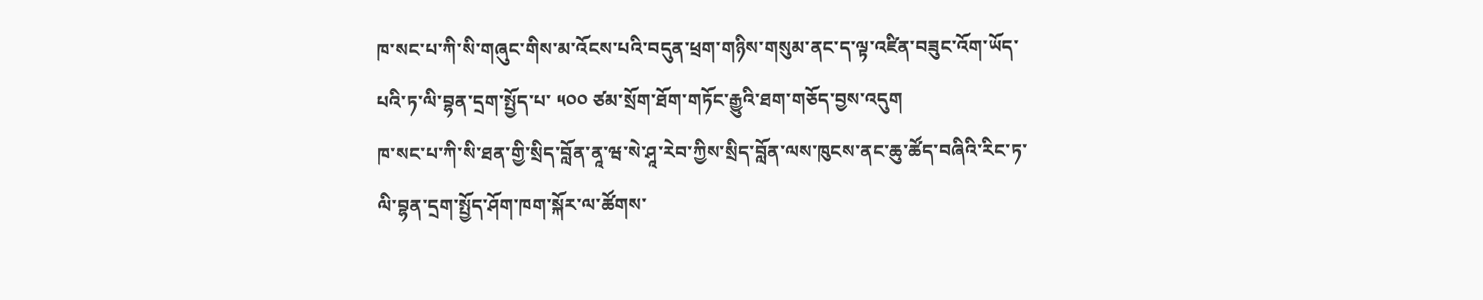ཁ་སང་པ་ཀི་སི་གཞུང་གིས་མ་འོངས་པའི་བདུན་ཕྲག་གཉིས་གསུམ་ནང་ད་ལྟ་འཛིན་བཟུང་འོག་ཡོད་པའི་ཏ་ལི་བྷན་དྲག་སྤྱོད་པ་ ༥༠༠ ཙམ་སྲོག་ཐོག་གཏོང་རྒྱུའི་ཐག་གཅོད་བྱས་འདུག
ཁ་སང་པ་ཀི་སི་ཐན་གྱི་སྲིད་བློན་ནཱ་ཝ་སེ་ཤཱ་རེབ་ཀྱིས་སྲིད་བློན་ལས་ཁུངས་ནང་ཆུ་ཚོད་བཞིའི་རིང་ཏ་ལི་བྷན་དྲག་སྤྱོད་ཤོག་ཁག་སྐོར་ལ་ཚོགས་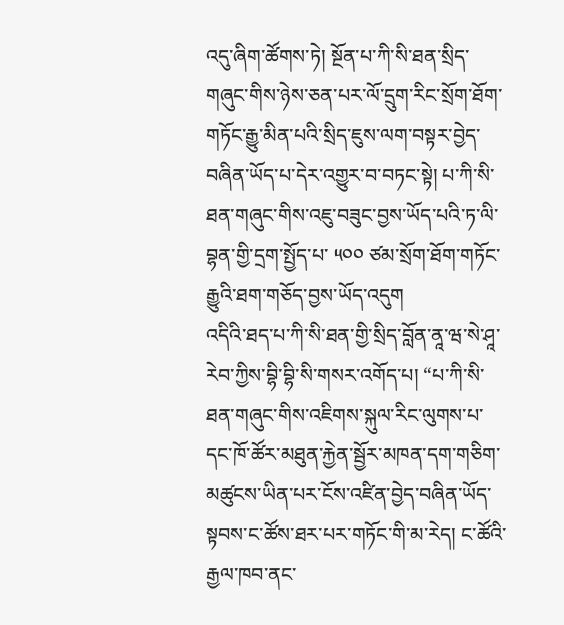འདུ་ཞིག་ཚོགས་ཏེ། སྔོན་པ་ཀི་སི་ཐན་སྲིད་གཞུང་གིས་ཉེས་ཅན་པར་ལོ་དྲུག་རིང་སྲོག་ཐོག་གཏོང་རྒྱུ་མིན་པའི་སྲིད་ཇུས་ལག་བསྟར་བྱེད་བཞིན་ཡོད་པ་དེར་འགྱུར་བ་བཏང་སྟེ། པ་ཀི་སི་ཐན་གཞུང་གིས་འཇུ་བཟུང་བྱས་ཡོད་པའི་ཏ་ལི་བྷན་གྱི་དྲག་སྤྱོད་པ་ ༥༠༠ ཙམ་སྲོག་ཐོག་གཏོང་རྒྱུའི་ཐག་གཅོད་བྱས་ཡོད་འདུག
འདིའི་ཐད་པ་ཀི་སི་ཐན་གྱི་སྲིད་བློན་ནཱ་ཝ་སེ་ཤཱ་རེབ་ཀྱིས་བྷི་བྷི་སི་གསར་འགོད་པ། “པ་ཀི་སི་ཐན་གཞུང་གིས་འཇིགས་སྐུལ་རིང་ལུགས་པ་དང་ཁོ་ཚོར་མཐུན་རྐྱེན་སྦྱོར་མཁན་དག་གཅིག་མཚུངས་ཡིན་པར་ངོས་འཛིན་བྱེད་བཞིན་ཡོད་སྟབས་ང་ཚོས་ཐར་པར་གཏོང་གི་མ་རེད། ང་ཚོའི་རྒྱལ་ཁབ་ནང་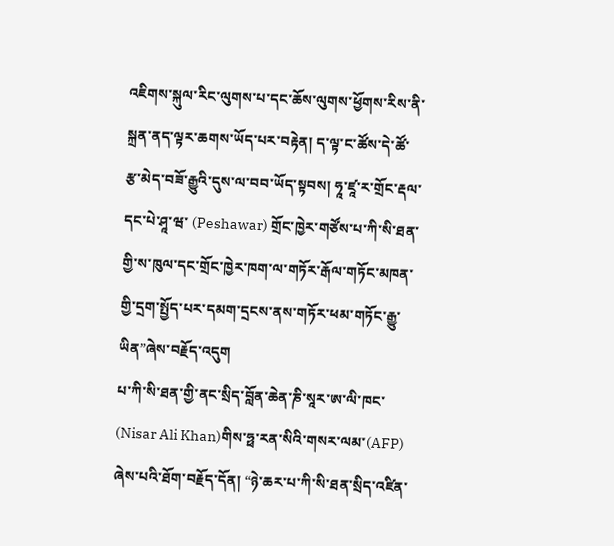འཇིགས་སྐུལ་རིང་ལུགས་པ་དང་ཆོས་ལུགས་ཕྱོགས་རིས་ནི་སྐྲན་ནད་ལྟར་ཆགས་ཡོད་པར་བརྟེན། ད་ལྟ་ང་ཚོས་དེ་ཚོ་རྩ་མེད་བཟོ་རྒྱུའི་དུས་ལ་བབ་ཡོད་སྟབས། ཧཱ་ཛཱ་ར་གྲོང་རྡལ་དང་པེ་ཤཱ་ཝ་ (Peshawar) གྲོང་ཁྱེར་གཙོས་པ་ཀི་སི་ཐན་གྱི་ས་ཁུལ་དང་གྲོང་ཁྱེར་ཁག་ལ་གཏོར་རྒོལ་གཏོང་མཁན་གྱི་དྲག་སྤྱོད་པར་དམག་དྲངས་ནས་གཏོར་ཕམ་གཏོང་རྒྱུ་ཡིན”ཞེས་བརྗོད་འདུག
པ་ཀི་སི་ཐན་གྱི་ནང་སྲིད་བློན་ཆེན་ཎི་སཱར་ཨ་ལི་ཁང་ (Nisar Ali Khan)གིས་ཧྥ་རན་སིའི་གསར་ལམ་(AFP) ཞེས་པའི་ཐོག་བརྗོད་དོན། “ཉེ་ཆར་པ་ཀི་སི་ཐན་སྲིད་འཛིན་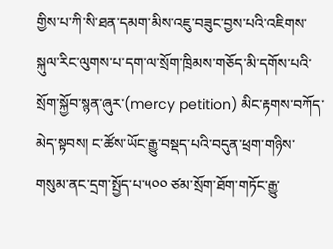གྱིས་པ་ཀི་སི་ཐན་དམག་མིས་འཇུ་བཟུང་བྱས་པའི་འཇིགས་སྐུལ་རིང་ལུགས་པ་དག་ལ་སྲོག་ཁྲིམས་གཅོད་མི་དགོས་པའི་སྲོག་སྐྱོབ་སྙན་ཞུར་(mercy petition) མིང་རྟགས་བཀོད་མེད་སྟབས། ང་ཚོས་ཡོང་རྒྱུ་བསྡད་པའི་བདུན་ཕྲག་གཉིས་གསུམ་ནང་དྲག་སྤྱོད་པ་༥༠༠ ཙམ་སྲོག་ཐོག་གཏོང་རྒྱུ་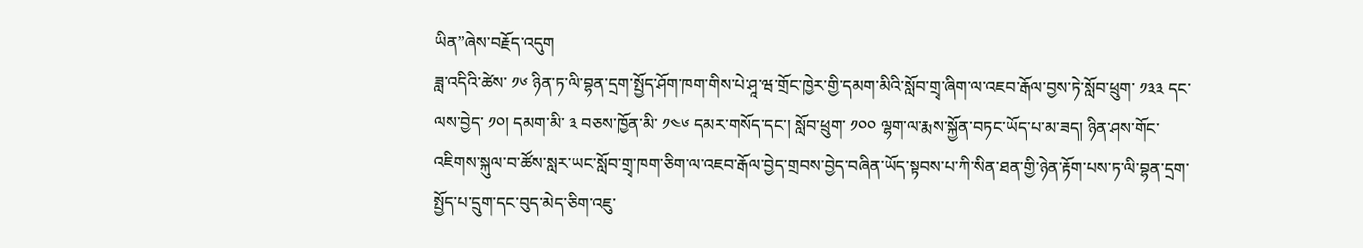ཡིན”ཞེས་བརྗོད་འདུག
ཟླ་འདིའི་ཚེས་ ༡༦ ཉིན་ཏ་ལི་བྷན་དྲག་སྤྱོད་ཤོག་ཁག་གིས་པེ་ཤཱ་ཝ་གྲོང་ཁྱེར་གྱི་དམག་མིའི་སློབ་གྲྭ་ཞིག་ལ་འཇབ་རྒོལ་བྱས་ཏེ་སློབ་ཕྲུག་ ༡༣༣ དང་ལས་བྱེད་ ༡༠། དམག་མི་ ༣ བཅས་ཁྱོན་མི་ ༡༤༦ དམར་གསོད་དང་། སློབ་ཕྲུག་ ༡༠༠ ལྷག་ལ་རྨས་སྐྱོན་བཏང་ཡོད་པ་མ་ཟད། ཉིན་ཤས་གོང་འཇིགས་སྐུལ་བ་ཚོས་སླར་ཡང་སློབ་གྲྭ་ཁག་ཅིག་ལ་འཇབ་རྒོལ་བྱེད་གྲབས་བྱེད་བཞིན་ཡོད་སྟབས་པ་ཀི་སིན་ཐན་གྱི་ཉེན་རྟོག་པས་ཏ་ལི་བྷན་དྲག་སྤྱོད་པ་དྲུག་དང་བུད་མེད་ཅིག་འཇུ་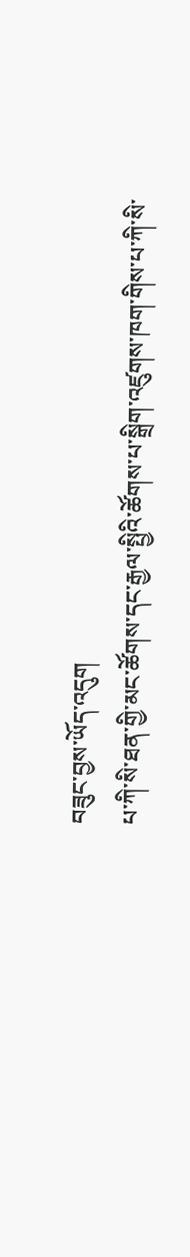བཟུང་བྱས་ཡོད་འདུག
པ་ཀི་སི་ཐན་གྱི་མང་ཚོགས་དང་རྒྱལ་སྤྱིའི་ཚོགས་པ་སྒྲིག་འཛུགས་ཁག་གིས་པ་ཀི་སི་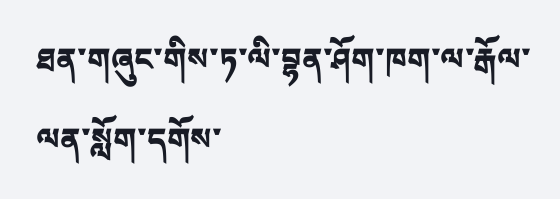ཐན་གཞུང་གིས་ཏ་ལི་བྷན་ཤོག་ཁག་ལ་རྒོལ་ལན་སློག་དགོས་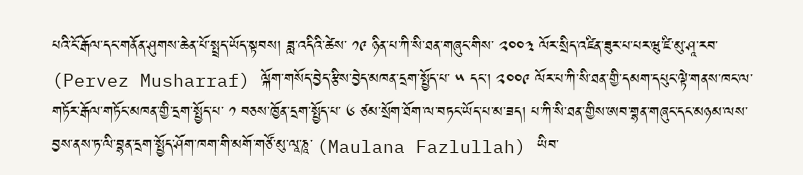པའི་ངོ་རྒོལ་དང་གནོན་ཤུགས་ཆེན་པོ་སྤྲད་ཡོད་སྟབས། ཟླ་འདིའི་ཚེས་ ༡༩ ཉིན་པ་ཀི་སི་ཐན་གཞུང་གིས་ ༢༠༠༣ ལོར་སྲིད་འཛིན་ཟུར་པ་པར་ཝུ་ཛི་མུ་ཤཱ་རབ་ (Pervez Musharraf) ལྐོག་གསོད་བྱེད་རྩིས་བྱེད་མཁན་དྲག་སྤྱོད་པ་ ༥ དང་། ༢༠༠༩ ལོར་པ་ཀི་སི་ཐན་གྱི་དམག་དཔུང་ལྟེ་གནས་ཁང་ལ་གཏོར་རྒོལ་གཏོང་མཁན་གྱི་དྲག་སྤྱོད་པ་ ༡ བཅས་ཁྱོན་དྲག་སྤྱོད་པ་ ༦ ཙམ་སྲོག་ཐོག་ལ་བཏང་ཡོད་པ་མ་ཟད། པ་ཀི་སི་ཐན་གྱིས་ཨབ་གྷན་གཞུང་དང་མཉམ་ལས་བྱས་ནས་ཏ་ལི་བྷན་དྲག་སྤྱོད་ཤོག་ཁག་གི་མགོ་གཙོ་མུ་ལཱ་ཎཱ་ (Maulana Fazlullah) ཡིབ་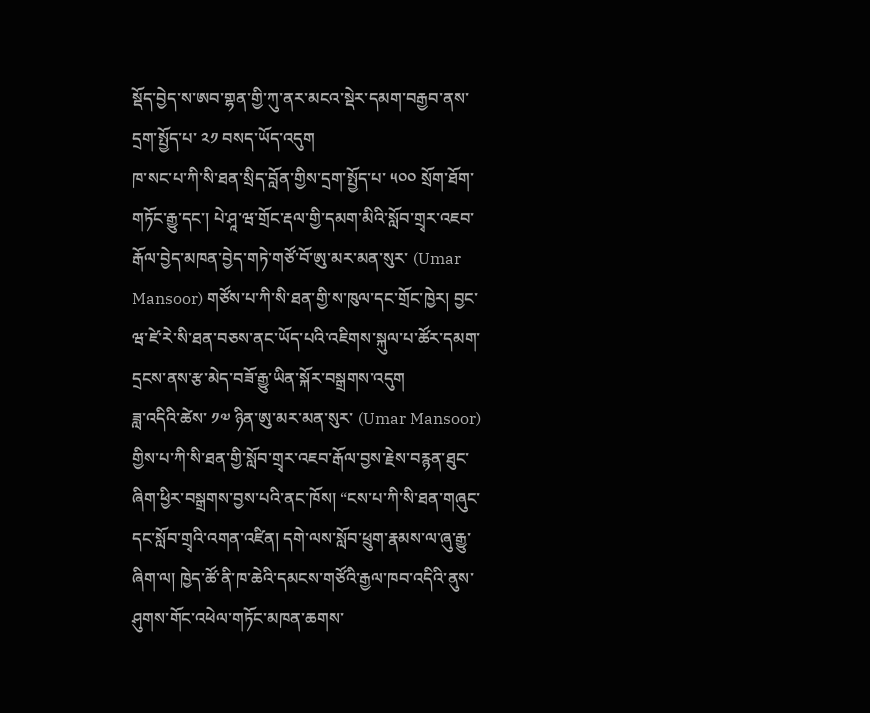སྡོད་བྱེད་ས་ཨབ་གྷན་གྱི་ཀུ་ནར་མངའ་སྡེར་དམག་བརྒྱབ་ནས་དྲག་སྤྱོད་པ་ ༢༡ བསད་ཡོད་འདུག
ཁ་སང་པ་ཀི་སི་ཐན་སྲིད་བློན་གྱིས་དྲག་སྤྱོད་པ་ ༥༠༠ སྲོག་ཐོག་གཏོང་རྒྱུ་དང་། པེ་ཤཱ་ཝ་གྲོང་རྡལ་གྱི་དམག་མིའི་སློབ་གྲྭར་འཇབ་རྒོལ་བྱེད་མཁན་བྱེད་གཏེ་གཙོ་བོ་ཨུ་མར་མན་སུར་ (Umar Mansoor) གཙོས་པ་ཀི་སི་ཐན་གྱི་ས་ཁུལ་དང་གྲོང་ཁྱེར། བྱང་ཝ་ཛེ་རེ་སི་ཐན་བཅས་ནང་ཡོད་པའི་འཇིགས་སྐུལ་པ་ཚོར་དམག་དྲངས་ནས་རྩ་མེད་བཟོ་རྒྱུ་ཡིན་སྐོར་བསྒྲགས་འདུག
ཟླ་འདིའི་ཚེས་ ༡༧ ཉིན་ཨུ་མར་མན་སུར་ (Umar Mansoor) གྱིས་པ་ཀི་སི་ཐན་གྱི་སློབ་གྲྭར་འཇབ་རྒོལ་བྱས་རྗེས་བརྙན་ཐུང་ཞིག་ཕྱིར་བསྒྲགས་བྱས་པའི་ནང་ཁོས། “ངས་པ་ཀི་སི་ཐན་གཞུང་དང་སློབ་གྲྭའི་འགན་འཛིན། དགེ་ལས་སློབ་ཕྲུག་རྣམས་ལ་ཞུ་རྒྱུ་ཞིག་ལ། ཁྱེད་ཚོ་ནི་ཁ་ཆེའི་དམངས་གཙོའི་རྒྱལ་ཁབ་འདིའི་ནུས་ཤུགས་གོང་འཕེལ་གཏོང་མཁན་ཆགས་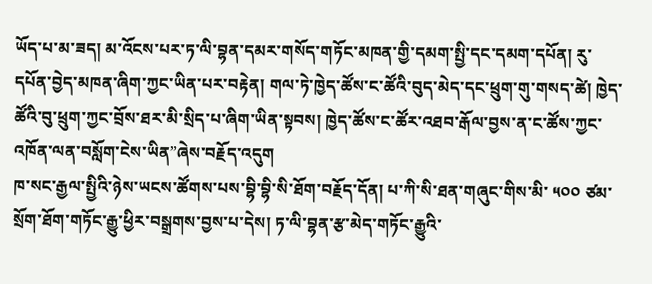ཡོད་པ་མ་ཟད། མ་འོངས་པར་ཏ་ལི་བྷན་དམར་གསོད་གཏོང་མཁན་གྱི་དམག་སྤྱི་དང་དམག་དཔོན། རུ་དཔོན་བྱེད་མཁན་ཞིག་ཀྱང་ཡིན་པར་བརྟེན། གལ་ཏེ་ཁྱེད་ཚོས་ང་ཚོའི་བུད་མེད་དང་ཕྲུག་གུ་གསད་ཚེ། ཁྱེད་ཚོའི་བུ་ཕྲུག་ཀྱང་བྲོས་ཐར་མི་སྲིད་པ་ཞིག་ཡིན་སྟབས། ཁྱེད་ཚོས་ང་ཚོར་འཐབ་རྒོལ་བྱས་ན་ང་ཚོས་ཀྱང་འཁོན་ལན་བསློག་ངེས་ཡིན”ཞེས་བརྗོད་འདུག
ཁ་སང་རྒྱལ་སྤྱིའི་ཉེས་ཡངས་ཚོགས་པས་བྷི་བྷི་སི་ཐོག་བརྗོད་དོན། པ་ཀི་སི་ཐན་གཞུང་གིས་མི་ ༥༠༠ ཙམ་སྲོག་ཐོག་གཏོང་རྒྱུ་ཕྱིར་བསྒྲགས་བྱས་པ་དེས། ཏ་ལི་བྷན་རྩ་མེད་གཏོང་རྒྱུའི་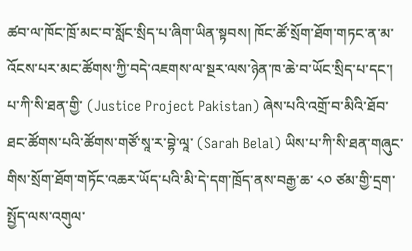ཚབ་ལ་ཁོང་ཁྲོ་མང་བ་སློང་སྲིད་པ་ཞིག་ཡིན་སྟབས། ཁོང་ཚོ་སྲོག་ཐོག་གཏང་ན་མ་འོངས་པར་མང་ཚོགས་ཀྱི་བདེ་འཇགས་ལ་སྔར་ལས་ཉེན་ཁ་ཆེ་བ་ཡོང་སྲིད་པ་དང་། པ་ཀི་སི་ཐན་གྱི་ (Justice Project Pakistan) ཞེས་པའི་འགྲོ་བ་མིའི་ཐོབ་ཐང་ཚོགས་པའི་ཚོགས་གཙོ་སཱ་ར་བྷེ་ལཱ་ (Sarah Belal) ཡིས་པ་ཀི་སི་ཐན་གཞུང་གིས་སྲོག་ཐོག་གཏོང་འཆར་ཡོད་པའི་མི་དེ་དག་ཁྲོད་ནས་བརྒྱ་ཆ་ ༨༠ ཙམ་གྱི་དྲག་སྤྱོད་ལས་འགུལ་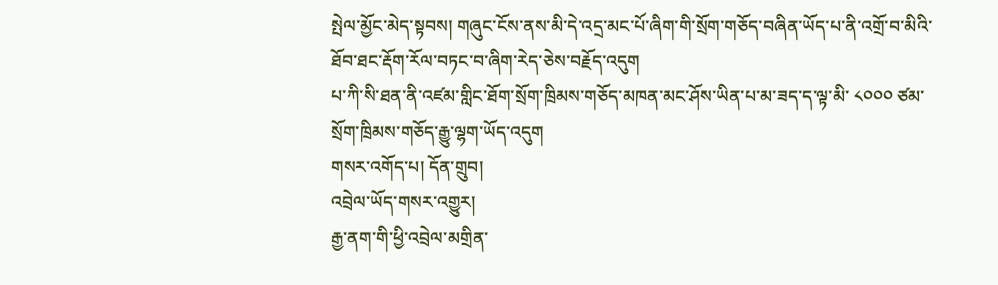སྤེལ་མྱོང་མེད་སྟབས། གཞུང་ངོས་ནས་མི་དེ་འདྲ་མང་པོ་ཞིག་གི་སྲོག་གཅོད་བཞིན་ཡོད་པ་ནི་འགྲོ་བ་མིའི་ཐོབ་ཐང་རྡོག་རོལ་བཏང་བ་ཞིག་རེད་ཅེས་བརྗོད་འདུག
པ་ཀི་སི་ཐན་ནི་འཛམ་གླིང་ཐོག་སྲོག་ཁྲིམས་གཅོད་མཁན་མང་ཤོས་ཡིན་པ་མ་ཟད་ད་ལྟ་མི་ ༨༠༠༠ ཙམ་སྲོག་ཁྲིམས་གཅོད་རྒྱུ་ལྷག་ཡོད་འདུག
གསར་འགོད་པ། དོན་གྲུབ།
འབྲེལ་ཡོད་གསར་འགྱུར།
རྒྱ་ནག་གི་ཕྱི་འབྲེལ་མགྲིན་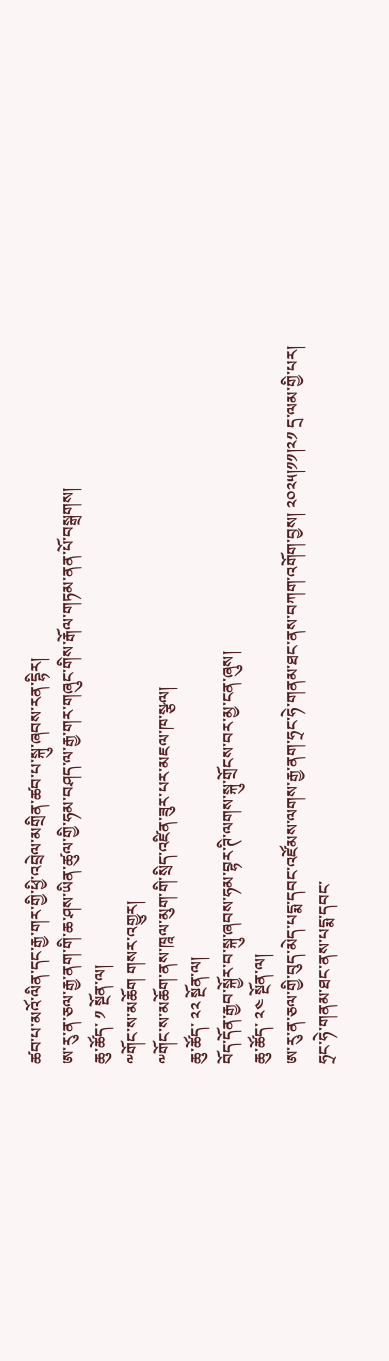ཚབ་པ་མའོ་ལིན་དང་རྒྱ་གར་གྱི་ཕྱི་འབྲེལ་མགྲིན་ཚབ་པ་སྐུ་ཞབས་རན་དྷིར།
ཨ་རུ་ན་ཅལ་རྒྱ་ནག་གི་ཆ་ཤས་ཡིན་ཚུལ་གྱི་ཧམ་བཤད་ལ་རྒྱ་གར་གཞུང་གིས་རྒོལ་གཏམ་ནན་པོ་བསྒྲགས།
ཆུ་ཚོད་ ༡ སྔོན་ལ།
༸གོང་ས་མཆོག གསར་འགྱུར།
༸གོང་ས་མཆོག་ནས་ཁཱལ་མུག་གི་སྲིད་འཛིན་ཟུར་པར་མཇལ་ཁ་སྩལ།
ཆུ་ཚོད་ ༢༢ སྔོན་ལ།
བོད་དོན་རྒྱབ་སྐྱོར་བ་སྐུ་ཞབས་ཧམ་བྷར་ཊི་ལགས་སྐུ་གྲོངས་བར་མྱ་ངན་ཞུས།
ཆུ་ཚོད་ ༢༤ སྔོན་ལ།
ཨ་རུ་ན་ཅལ་གྱི་བུད་མེད་པདྨ་དབང་འཛོམས་ལགས་རྒྱ་ནག་ཧྲང་ཧེ་གནམ་ཐང་ནས་བཀག་འགོག་བྱས། ༢༠༢༥།༡༡།༢༡ དྲ་ལམ་གྱི་པར།
ཧྲང་ཧེ་གནམ་ཐང་ནས་པདྨ་དབང་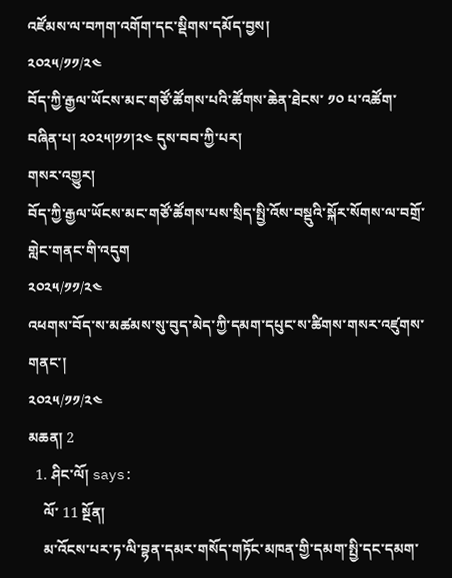འཛོམས་ལ་བཀག་འགོག་དང་སྡིགས་དམོད་བྱས།
༢༠༢༥/༡༡/༢༤
བོད་ཀྱི་རྒྱལ་ཡོངས་མང་གཙོ་ཚོགས་པའི་ཚོགས་ཆེན་ཐེངས་ ༡༠ པ་འཚོག་བཞིན་པ། ༢༠༢༥།༡༡།༢༤ དུས་བབ་ཀྱི་པར།
གསར་འགྱུར།
བོད་ཀྱི་རྒྱལ་ཡོངས་མང་གཙོ་ཚོགས་པས་སྲིད་སྤྱི་འོས་བསྡུའི་སྐོར་སོགས་ལ་བགྲོ་གླེང་གནང་གི་འདུག
༢༠༢༥/༡༡/༢༤
འཕགས་བོད་ས་མཚམས་སུ་བུད་མེད་ཀྱི་དམག་དཔུང་ས་ཚིགས་གསར་འཛུགས་གནང་།
༢༠༢༥/༡༡/༢༤
མཆན། 2
  1. ཤིང་ལོ། says:
    ལོ་ 11 སྔོན།
    མ་འོངས་པར་ཏ་ལི་བྷན་དམར་གསོད་གཏོང་མཁན་གྱི་དམག་སྤྱི་དང་དམག་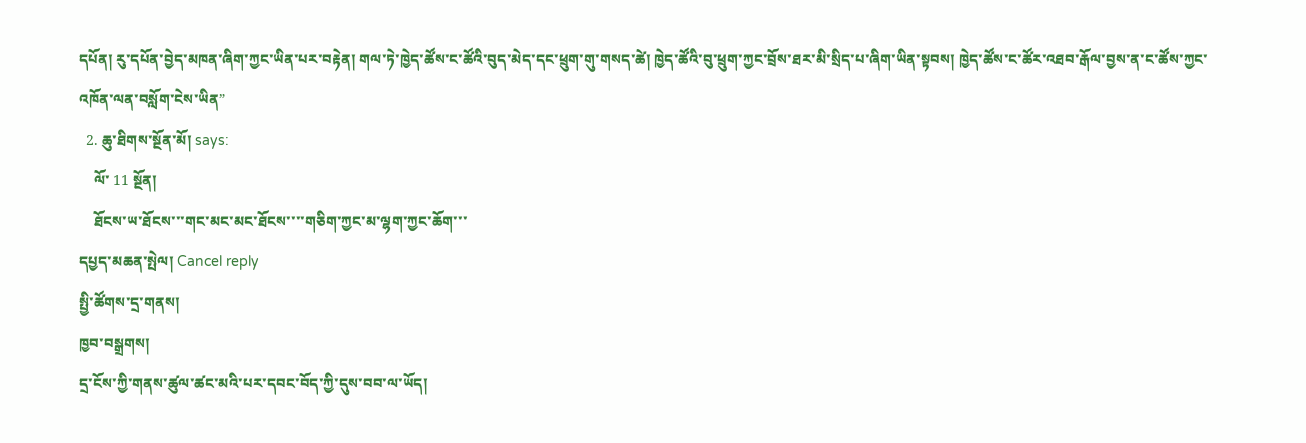དཔོན། རུ་དཔོན་བྱེད་མཁན་ཞིག་ཀྱང་ཡིན་པར་བརྟེན། གལ་ཏེ་ཁྱེད་ཚོས་ང་ཚོའི་བུད་མེད་དང་ཕྲུག་གུ་གསད་ཚེ། ཁྱེད་ཚོའི་བུ་ཕྲུག་ཀྱང་བྲོས་ཐར་མི་སྲིད་པ་ཞིག་ཡིན་སྟབས། ཁྱེད་ཚོས་ང་ཚོར་འཐབ་རྒོལ་བྱས་ན་ང་ཚོས་ཀྱང་འཁོན་ལན་བསློག་ངེས་ཡིན”
  2. ཆུ་ཐིགས་སྔོན་མོ། says:
    ལོ་ 11 སྔོན།
    ཐོངས་ཡ་ཐོངས་་་གང་མང་མང་ཐོངས་་་་གཅིག་ཀྱང་མ་ལྷག་ཀྱང་ཆོག་་་
དཔྱད་མཆན་སྤེལ། Cancel reply
སྤྱི་ཚོགས་དྲ་གནས།
ཁྱབ་བསྒྲགས།
དྲ་ངོས་ཀྱི་གནས་ཚུལ་ཚང་མའི་པར་དབང་བོད་ཀྱི་དུས་བབ་ལ་ཡོད།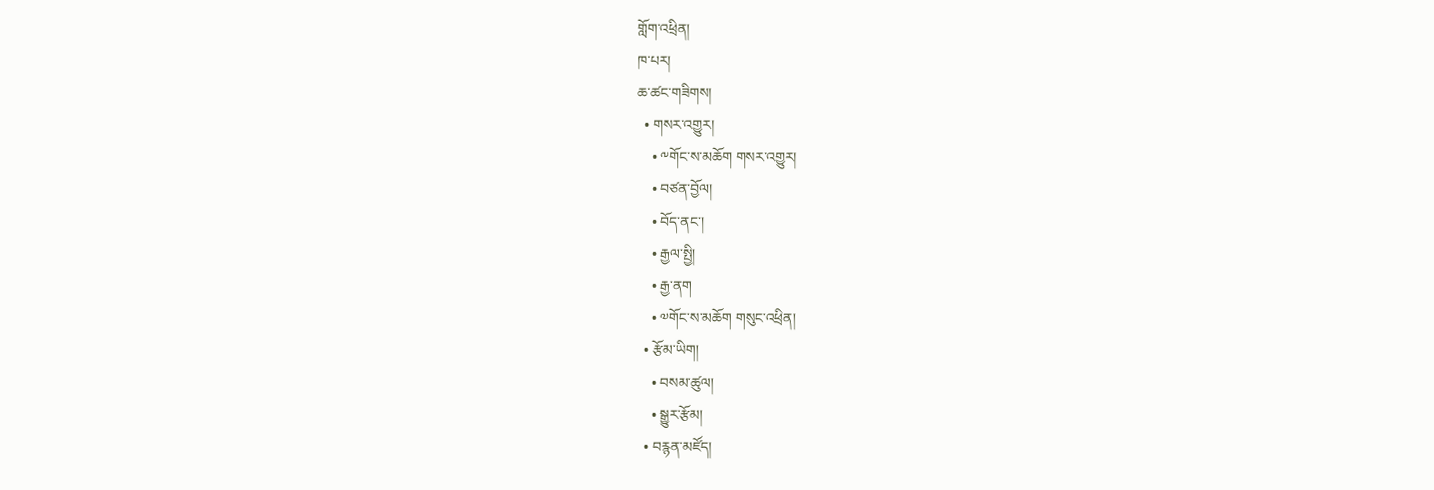གློག་འཕྲིན།
ཁ་པར།
ཆ་ཚང་གཟིགས།
  • གསར་འགྱུར།
    • ༸གོང་ས་མཆོག གསར་འགྱུར།
    • བཙན་བྱོལ།
    • བོད་ནང་།
    • རྒྱལ་སྤྱི།
    • རྒྱ་ནག
    • ༧གོང་ས་མཆོག གསུང་འཕྲིན།
  • རྩོམ་ཡིག།
    • བསམ་ཚུལ།
    • སྒྱུར་རྩོམ།
  • བརྙན་མཛོད།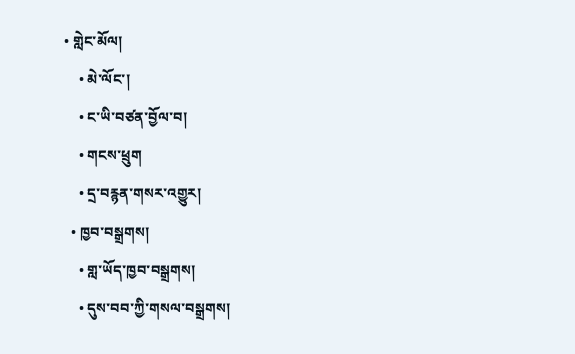• གླེང་མོལ།
    • མེ་ལོང་།
    • ང་ཡི་བཙན་བྱོལ་བ།
    • གངས་ཕྲུག
    • དྲ་བརྙན་གསར་འགྱུར།
  • ཁྱབ་བསྒྲགས།
    • གླ་ཡོད་ཁྱབ་བསྒྲགས།
    • དུས་བབ་ཀྱི་གསལ་བསྒྲགས།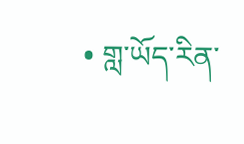• གླ་ཡོད་རིན་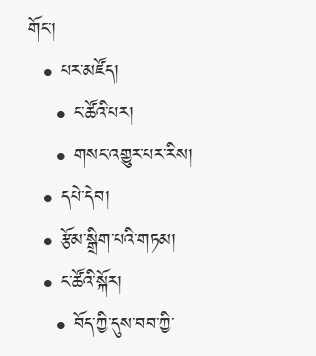གོང་།
  • པར་མཛོད།
    • ང་ཚོའི་པར།
    • གསང་འགྱུར་པར་རིས།
  • དཔེ་དེབ།
  • རྩོམ་སྒྲིག་པའི་གཏམ།
  • ང་ཚོའི་སྐོར།
    • བོད་ཀྱི་དུས་བབ་ཀྱི་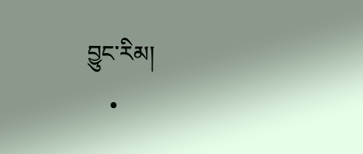བྱུང་རིམ།
    •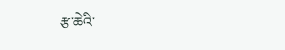རྩ་ཆེའི་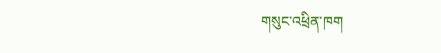གསུང་འཕྲིན་ཁག